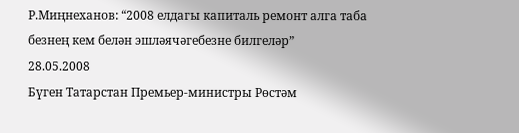Р.Миңнеханов: “2008 елдагы капиталь ремонт алга таба безнең кем белән эшләячәгебезне билгеләр”
28.05.2008
Бүген Татарстан Премьер-министры Рөстәм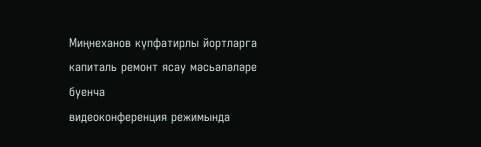Миңнеханов күпфатирлы йортларга капиталь ремонт ясау мәсьәләләре буенча
видеоконференция режимында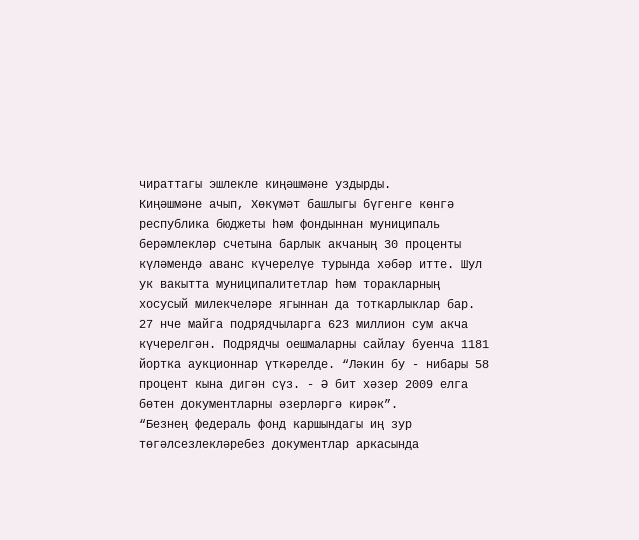чираттагы эшлекле киңәшмәне уздырды.
Киңәшмәне ачып, Хөкүмәт башлыгы бүгенге көнгә республика бюджеты һәм фондыннан муниципаль берәмлекләр счетына барлык акчаның 30 проценты күләмендә аванс күчерелүе турында хәбәр итте. Шул ук вакытта муниципалитетлар һәм торакларның хосусый милекчеләре ягыннан да тоткарлыклар бар.
27 нче майга подрядчыларга 623 миллион сум акча күчерелгән. Подрядчы оешмаларны сайлау буенча 1181 йортка аукционнар үткәрелде. “Ләкин бу - нибары 58 процент кына дигән сүз. - Ә бит хәзер 2009 елга бөтен документларны әзерләргә кирәк”.
“Безнең федераль фонд каршындагы иң зур төгәлсезлекләребез документлар аркасында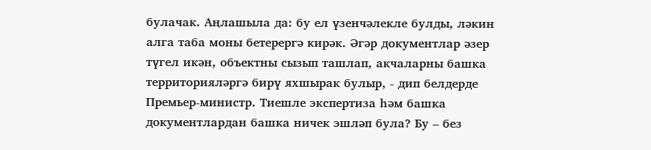булачак. Аңлашыла да: бу ел үзенчәлекле булды, ләкин алга таба моны бетерергә кирәк. Әгәр документлар әзер түгел икән, объектны сызып ташлап, акчаларны башка территорияләргә бирү яхшырак булыр, - дип белдерде Премьер-министр. Тиешле экспертиза һәм башка документлардан башка ничек эшләп була? Бу – без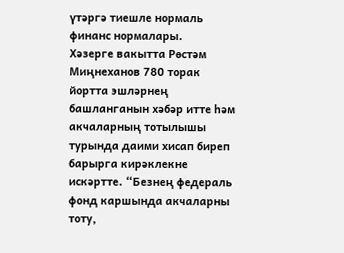үтәргә тиешле нормаль финанс нормалары.
Хәзерге вакытта Рөстәм Миңнеханов 780 торак йортта эшләрнең башланганын хәбәр итте һәм акчаларның тотылышы турында даими хисап биреп барырга кирәклекне искәртте. “Безнең федераль фонд каршында акчаларны тоту,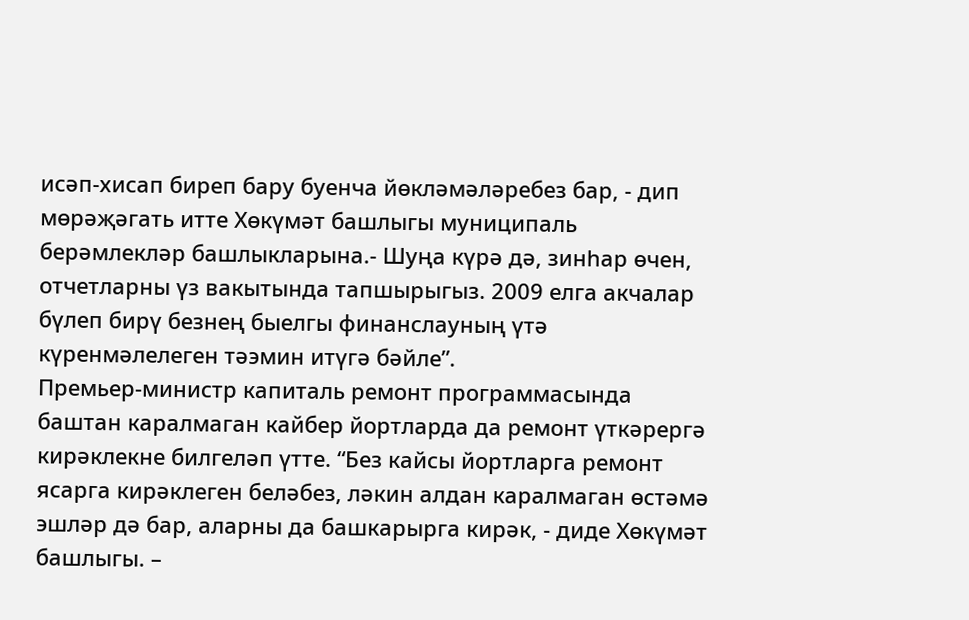исәп-хисап биреп бару буенча йөкләмәләребез бар, - дип мөрәҗәгать итте Хөкүмәт башлыгы муниципаль берәмлекләр башлыкларына.- Шуңа күрә дә, зинһар өчен, отчетларны үз вакытында тапшырыгыз. 2009 елга акчалар бүлеп бирү безнең быелгы финанслауның үтә күренмәлелеген тәэмин итүгә бәйле”.
Премьер-министр капиталь ремонт программасында баштан каралмаган кайбер йортларда да ремонт үткәрергә кирәклекне билгеләп үтте. “Без кайсы йортларга ремонт ясарга кирәклеген беләбез, ләкин алдан каралмаган өстәмә эшләр дә бар, аларны да башкарырга кирәк, - диде Хөкүмәт башлыгы. –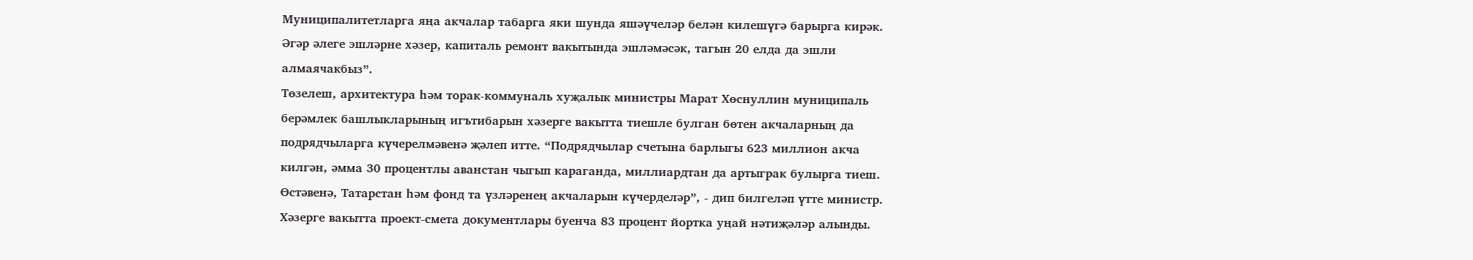Муниципалитетларга яңа акчалар табарга яки шунда яшәүчеләр белән килешүгә барырга кирәк. Әгәр әлеге эшләрне хәзер, капиталь ремонт вакытында эшләмәсәк, тагын 20 елда да эшли алмаячакбыз”.
Төзелеш, архитектура һәм торак-коммуналь хуҗалык министры Марат Хөснуллин муниципаль берәмлек башлыкларының игътибарын хәзерге вакытта тиешле булган бөтен акчаларның да подрядчыларга күчерелмәвенә җәлеп итте. “Подрядчылар счетына барлыгы 623 миллион акча килгән, әмма 30 процентлы аванстан чыгып караганда, миллиардтан да артыграк булырга тиеш. Өстәвенә, Татарстан һәм фонд та үзләренең акчаларын күчерделәр”, - дип билгеләп үтте министр.
Хәзерге вакытта проект-смета документлары буенча 83 процент йортка уңай нәтиҗәләр алынды.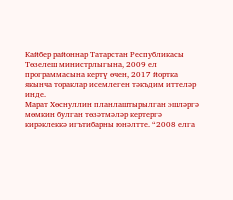Кайбер районнар Татарстан Республикасы Төзелеш министрлыгына, 2009 ел программасына кертү өчен, 2017 йортка якынча тораклар исемлеген тәкъдим иттеләр инде.
Марат Хөснуллин планлаштырылган эшләргә мөмкин булган төзәтмәләр кертергә кирәклеккә игътибарны юнәлтте. “2008 елга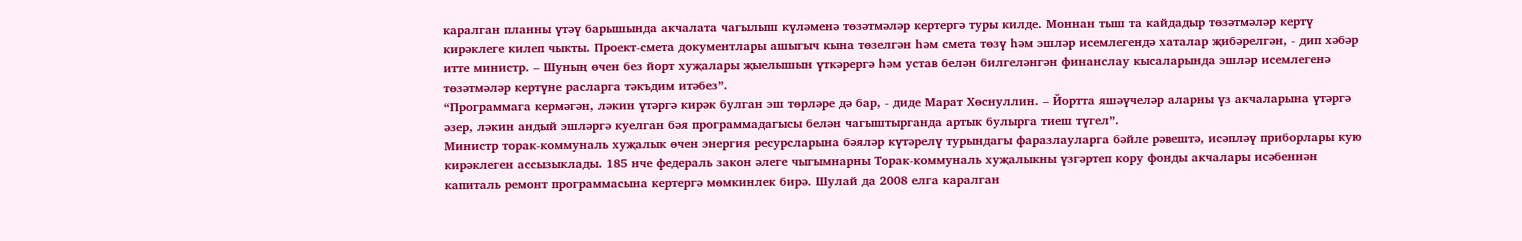каралган планны үтәү барышында акчалата чагылыш күләменә төзәтмәләр кертергә туры килде. Моннан тыш та кайдадыр төзәтмәләр кертү кирәклеге килеп чыкты. Проект-смета документлары ашыгыч кына төзелгән һәм смета төзү һәм эшләр исемлегендә хаталар җибәрелгән, - дип хәбәр итте министр. – Шуның өчен без йорт хуҗалары җыелышын үткәрергә һәм устав белән билгеләнгән финанслау кысаларында эшләр исемлегенә төзәтмәләр кертүне расларга тәкъдим итәбез”.
“Программага кермәгән, ләкин үтәргә кирәк булган эш төрләре дә бар, - диде Марат Хөснуллин. – Йортта яшәүчеләр аларны үз акчаларына үтәргә әзер, ләкин андый эшләргә куелган бәя программадагысы белән чагыштырганда артык булырга тиеш түгел”.
Министр торак-коммуналь хуҗалык өчен энергия ресурсларына бәяләр күтәрелү турындагы фаразлауларга бәйле рәвештә, исәпләү приборлары кую кирәклеген ассызыклады. 185 нче федераль закон әлеге чыгымнарны Торак-коммуналь хуҗалыкны үзгәртеп кору фонды акчалары исәбеннән капиталь ремонт программасына кертергә мөмкинлек бирә. Шулай да 2008 елга каралган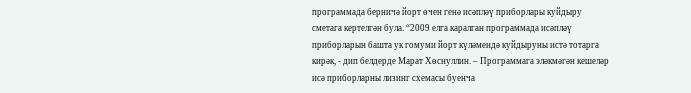программада берничә йорт өчен генә исәпләү приборлары куйдыру сметага кертелгән була. “2009 елга каралган программада исәпләү приборларын башта ук гомуми йорт күләмендә куйдыруны истә тотарга кирәк, - дип белдерде Марат Хөснуллин. – Программага эләкмәгән кешеләр исә приборларны лизинг схемасы буенча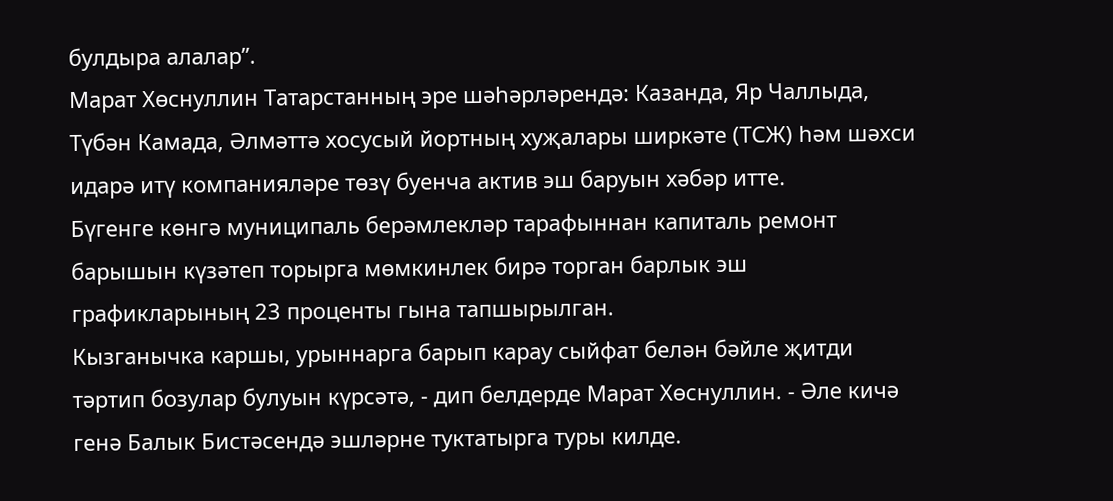булдыра алалар”.
Марат Хөснуллин Татарстанның эре шәһәрләрендә: Казанда, Яр Чаллыда, Түбән Камада, Әлмәттә хосусый йортның хуҗалары ширкәте (ТСЖ) һәм шәхси идарә итү компанияләре төзү буенча актив эш баруын хәбәр итте.
Бүгенге көнгә муниципаль берәмлекләр тарафыннан капиталь ремонт барышын күзәтеп торырга мөмкинлек бирә торган барлык эш графикларының 23 проценты гына тапшырылган.
Кызганычка каршы, урыннарга барып карау сыйфат белән бәйле җитди тәртип бозулар булуын күрсәтә, - дип белдерде Марат Хөснуллин. - Әле кичә генә Балык Бистәсендә эшләрне туктатырга туры килде.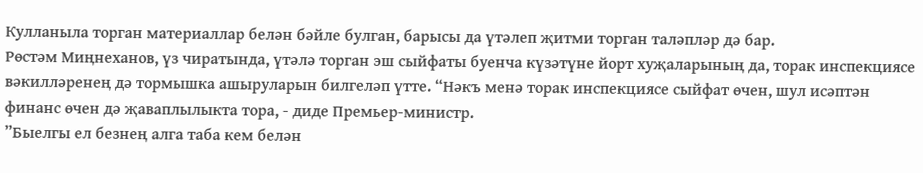Кулланыла торган материаллар белән бәйле булган, барысы да үтәлеп җитми торган таләпләр дә бар.
Рөстәм Миңнеханов, үз чиратында, үтәлә торган эш сыйфаты буенча күзәтүне йорт хуҗаларының да, торак инспекциясе вәкилләренең дә тормышка ашыруларын билгеләп үтте. “Нәкъ менә торак инспекциясе сыйфат өчен, шул исәптән финанс өчен дә җаваплылыкта тора, - диде Премьер-министр.
”Быелгы ел безнең алга таба кем белән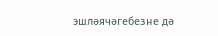эшләячәгебезне дә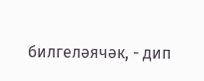билгеләячәк, - дип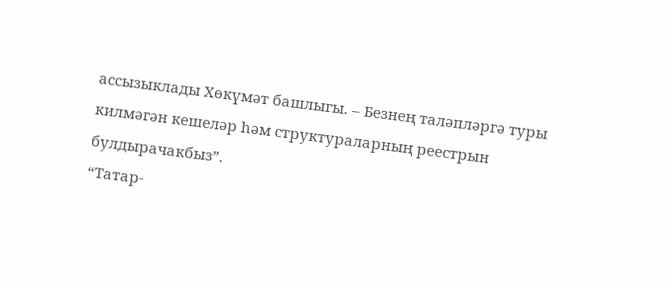ассызыклады Хөкүмәт башлыгы. – Безнең таләпләргә туры килмәгән кешеләр һәм структураларның реестрын булдырачакбыз”.
“Татар-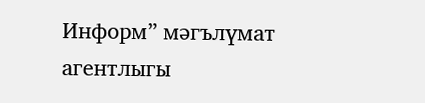Информ” мәгълүмат агентлыгы